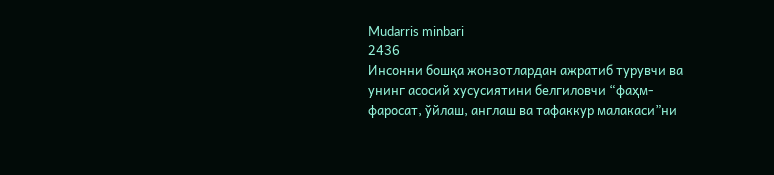Mudarris minbari
2436
Инсонни бошқа жонзотлардан ажратиб турувчи ва унинг асосий хусусиятини белгиловчи “фаҳм-фаросат, ўйлаш, англаш ва тафаккур малакаси”ни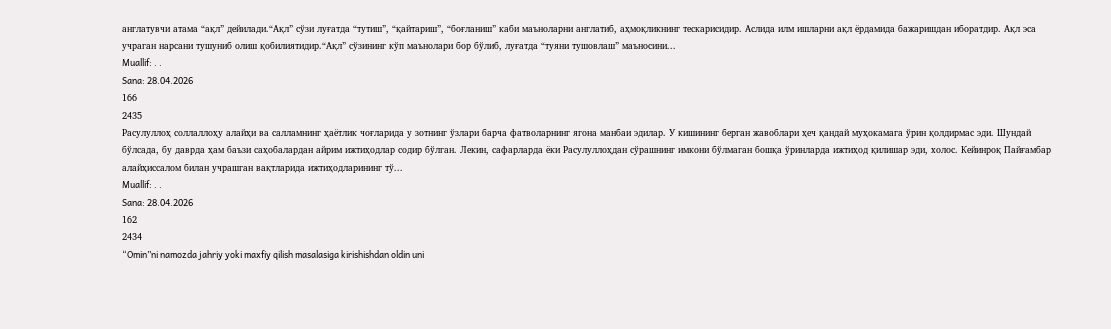англатувчи атама “ақл” дейилади.“Ақл” сўзи луғатда “тутиш”, “қайтариш”, “боғланиш” каби маъноларни англатиб, аҳмоқликнинг тескарисидир. Аслида илм ишларни ақл ёрдамида бажаришдан иборатдир. Ақл эса учраган нарсани тушуниб олиш қобилиятидир.“Ақл” сўзининг кўп маънолари бор бўлиб, луғатда “туяни тушовлаш” маъносини...
Muallif: . .
Sana: 28.04.2026
166
2435
Расулуллоҳ соллаллоҳу алайҳи ва салламнинг ҳаётлик чоғларида у зотнинг ўзлари барча фатволарнинг ягона манбаи эдилар. У кишининг берган жавоблари ҳеч қандай муҳокамага ўрин қолдирмас эди. Шундай бўлсада, бу даврда ҳам баъзи саҳобалардан айрим ижтиҳодлар содир бўлган. Лекин, сафарларда ёки Расулуллоҳдан сўрашнинг имкони бўлмаган бошқа ўринларда ижтиҳод қилишар эди, холос. Кейинроқ Пайғамбар алайҳиссалом билан учрашган вақтларида ижтиҳодларининг тў...
Muallif: . .
Sana: 28.04.2026
162
2434
“Omin”ni namozda jahriy yoki maxfiy qilish masalasiga kirishishdan oldin uni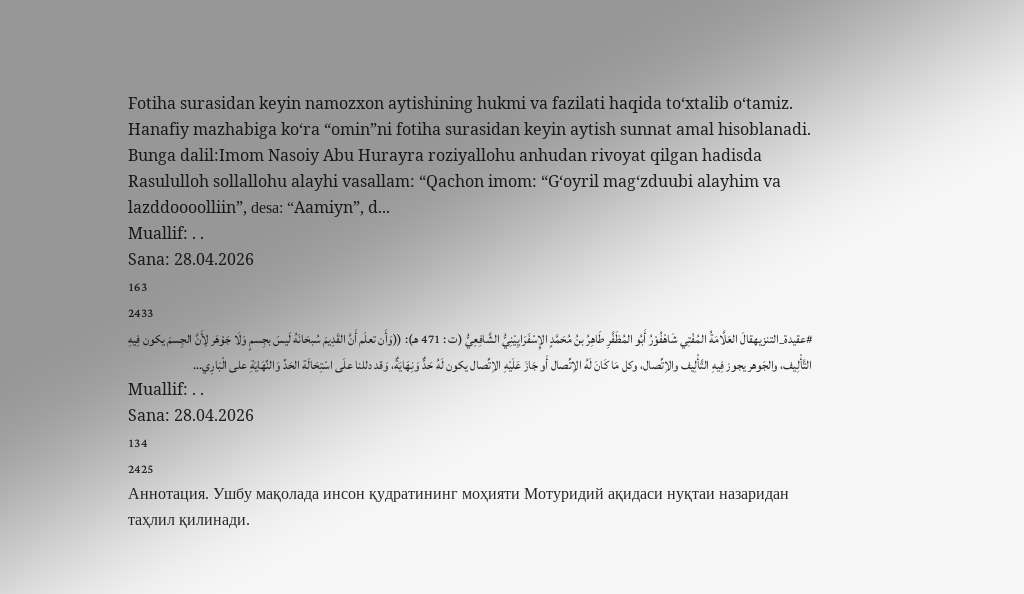Fotiha surasidan keyin namozxon aytishining hukmi va fazilati haqida to‘xtalib o‘tamiz. Hanafiy mazhabiga ko‘ra “omin”ni fotiha surasidan keyin aytish sunnat amal hisoblanadi. Bunga dalil:Imom Nasoiy Abu Hurayra roziyallohu anhudan rivoyat qilgan hadisda Rasululloh sollallohu alayhi vasallam: “Qachon imom: “G‘oyril mag‘zduubi alayhim va lazddoooolliin”, dеsa: “Aamiyn”, d...
Muallif: . .
Sana: 28.04.2026
163
2433
#عقيدة_التنزيهقالَ العَلَّامَةُ المُفْتِي شَاهْفُوْرُ أَبُو المُظَفَّرِ طَاهِرُ بنُ مُحَمَّدٍ الإِسْفَرَايِيْنِيُّ الشَّافِعِيُّ (ت : 471 هـ): ((وَأَن تعلَم أَنَّ القَدِيمَ سُبحَانَهُ لَيسَ بجِسمٍ وَلَا جَوْهَر لِأَنَّ الجِسمَ يكون فِيهِ التَّأْلِيف، والجَوهر يجوز فِيهِ التَّأْلِيف والاِتِّصال، وكل مَا كَانَ لَهُ الاِتِّصال أَو جَازَ عَلَيْهِ الاِتِّصال يكون لَهُ حَدٌّ وَنِهَايَةٌ، وَقد دللنا علَى اسْتِحَالَة الحَدِّ وَالنِّهَايَةِ على الْبَارِي...
Muallif: . .
Sana: 28.04.2026
134
2425
Аннотация. Ушбу мақолада инсон қудратининг моҳияти Мотуридий ақидаси нуқтаи назаридан таҳлил қилинади.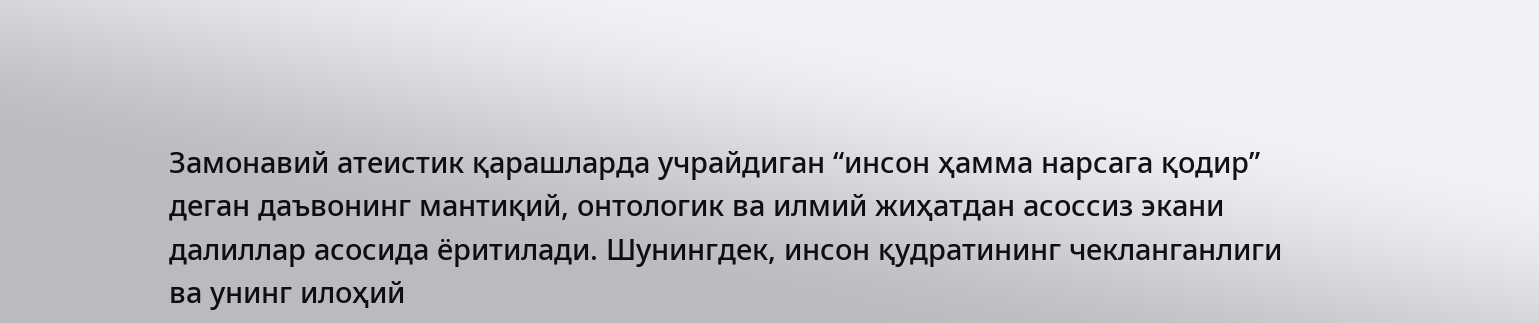Замонавий атеистик қарашларда учрайдиган “инсон ҳамма нарсага қодир” деган даъвонинг мантиқий, онтологик ва илмий жиҳатдан асоссиз экани далиллар асосида ёритилади. Шунингдек, инсон қудратининг чекланганлиги ва унинг илоҳий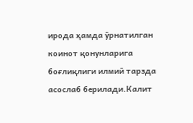ирода ҳамда ўрнатилган коинот қонунларига боғлиқлиги илмий тарзда асослаб берилади.Калит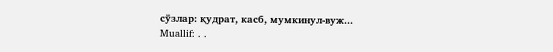сўзлар: қудрат, касб, мумкинул-вуж...
Muallif: . .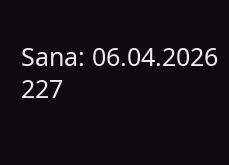Sana: 06.04.2026
227